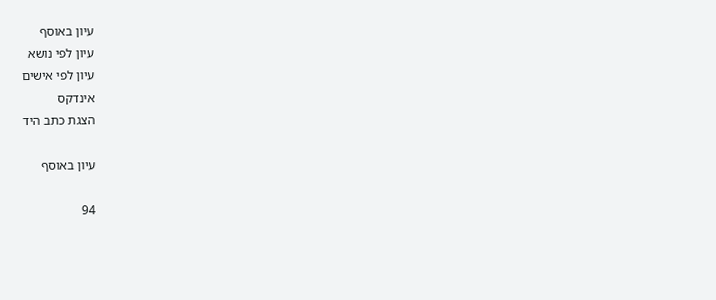עיון באוסף
עיון לפי נושא
עיון לפי אישים
אינדקס
הצגת כתב היד

עיון באוסף

94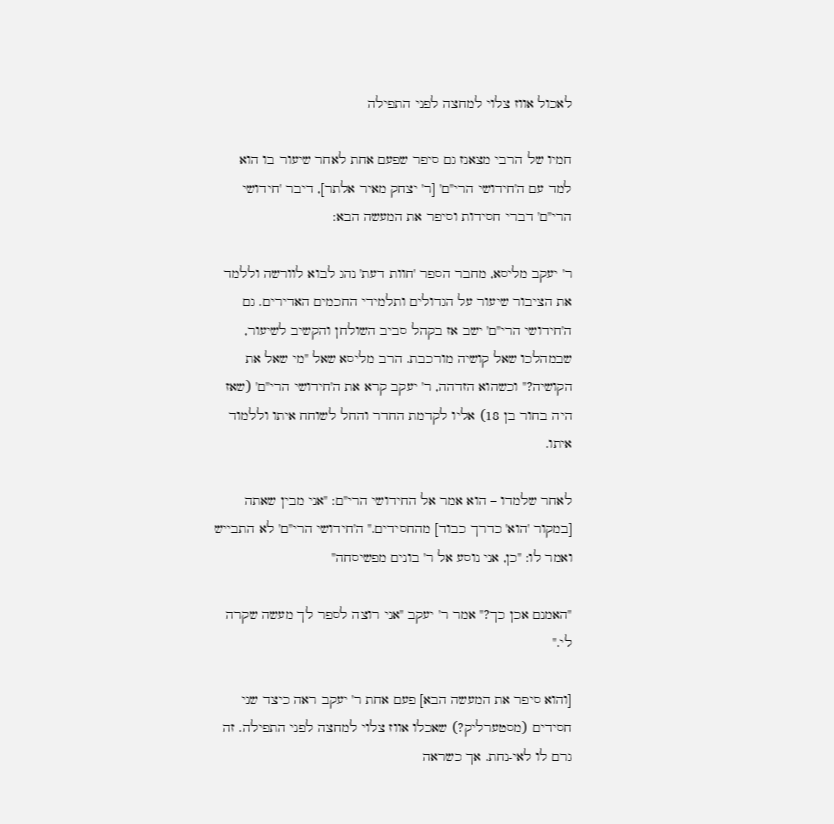לאכול אווז צלוי למחצה לפני התפילה

חמיו של הרבי מצאנז גם סיפר שפעם אחת לאחר שיעור בו הוא למד עם ה'חידושי הרי"ם' [ר' יצחק מאיר אלתר], דיבר 'חידושי הרי"ם' דברי חסידות וסיפר את המעשה הבא:

ר' יעקב מליסא, מחבר הספר 'חוות דעת' נהג לבוא לוורשה וללמד את הציבור שיעור על הגדולים ותלמידי החכמים האדירים. גם ה'חידושי הרי"ם' ישב אז בקהל סביב השולחן והקשיב לשיעור, שבמהלכו שאל קושיה מורכבת. הרב מליסא שאל "מי שאל את הקושיה?" וכשהוא הזדהה, ר' יעקב קרא את ה'חידושי הרי"ם' (שאז היה בחור בן 18) אליו לקדמת החדר והחל לשוחח איתו וללמוד איתו.

לאחר שלמדו – הוא אמר אל החידושי הרי"ם: "אני מבין שאתה [במקור 'הוא' כדרך כבוד] מהחסידים." ה'חידושי הרי"ם' לא התבייש ואמר לו: "כן, אני נוסע אל ר' בונים מפשיסחה"

"האמנם אכן כך?" אמר ר' יעקב "אני רוצה לספר לך מעשה שקרה לי."

[והוא סיפר את המעשה הבא] פעם אחת ר' יעקב ראה כיצד שני חסידים (מסטערליק?) שאכלו אווז צלוי למחצה לפני התפילה. זה גרם לו לאי-נחת. אך כשראה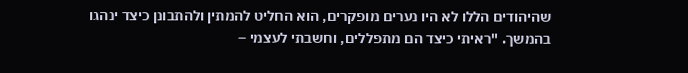שהיהודים הללו לא היו נערים מופקרים, הוא החליט להמתין ולהתבונן כיצד ינהגו בהמשך. "ראיתי כיצד הם מתפללים, וחשבתי לעצמי –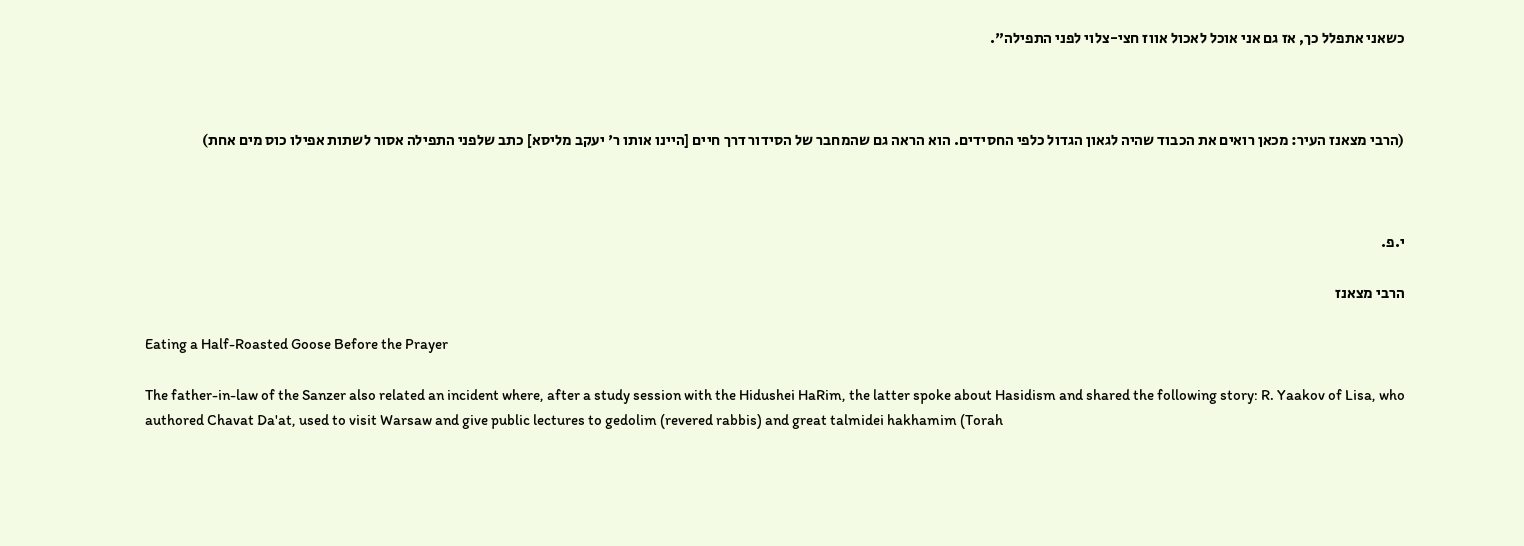כשאני אתפלל כך, אז גם אני אוכל לאכול אווז חצי-צלוי לפני התפילה".



(הרבי מצאנז העיר: מכאן רואים את הכבוד שהיה לגאון הגדול כלפי החסידים. הוא הראה גם שהמחבר של הסידור דרך חיים [היינו אותו ר' יעקב מליסא] כתב שלפני התפילה אסור לשתות אפילו כוס מים אחת)



י.פ.

הרבי מצאנז

Eating a Half-Roasted Goose Before the Prayer

The father-in-law of the Sanzer also related an incident where, after a study session with the Hidushei HaRim, the latter spoke about Hasidism and shared the following story: R. Yaakov of Lisa, who authored Chavat Da'at, used to visit Warsaw and give public lectures to gedolim (revered rabbis) and great talmidei hakhamim (Torah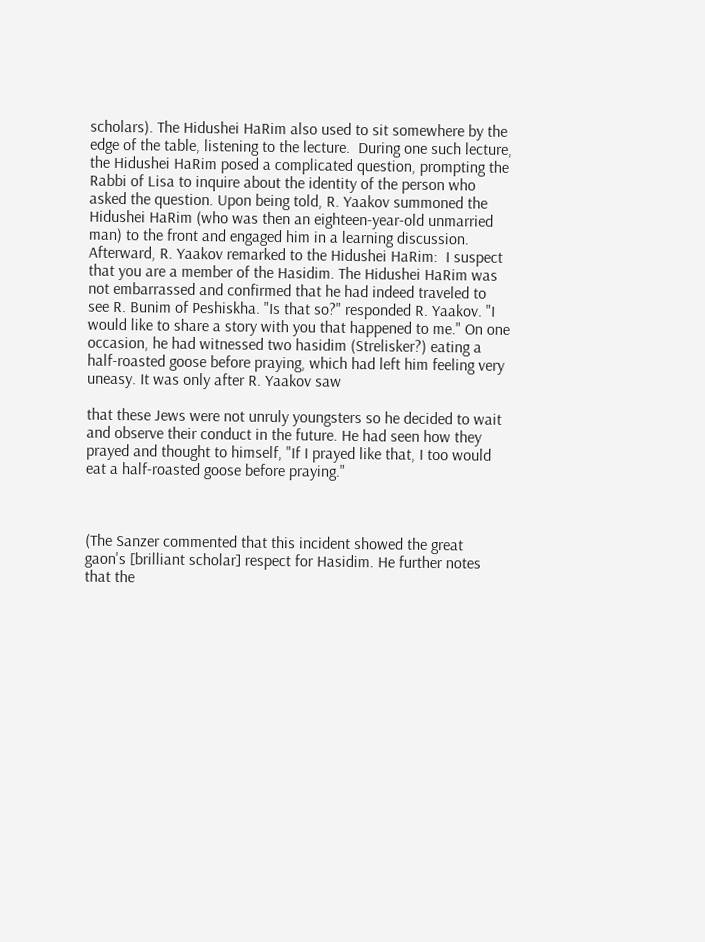scholars). The Hidushei HaRim also used to sit somewhere by the edge of the table, listening to the lecture.  During one such lecture, the Hidushei HaRim posed a complicated question, prompting the Rabbi of Lisa to inquire about the identity of the person who asked the question. Upon being told, R. Yaakov summoned the Hidushei HaRim (who was then an eighteen-year-old unmarried man) to the front and engaged him in a learning discussion. Afterward, R. Yaakov remarked to the Hidushei HaRim:  I suspect that you are a member of the Hasidim. The Hidushei HaRim was not embarrassed and confirmed that he had indeed traveled to see R. Bunim of Peshiskha. "Is that so?" responded R. Yaakov. "I would like to share a story with you that happened to me." On one occasion, he had witnessed two hasidim (Strelisker?) eating a half-roasted goose before praying, which had left him feeling very uneasy. It was only after R. Yaakov saw

that these Jews were not unruly youngsters so he decided to wait and observe their conduct in the future. He had seen how they prayed and thought to himself, "If I prayed like that, I too would eat a half-roasted goose before praying."



(The Sanzer commented that this incident showed the great gaon's [brilliant scholar] respect for Hasidim. He further notes that the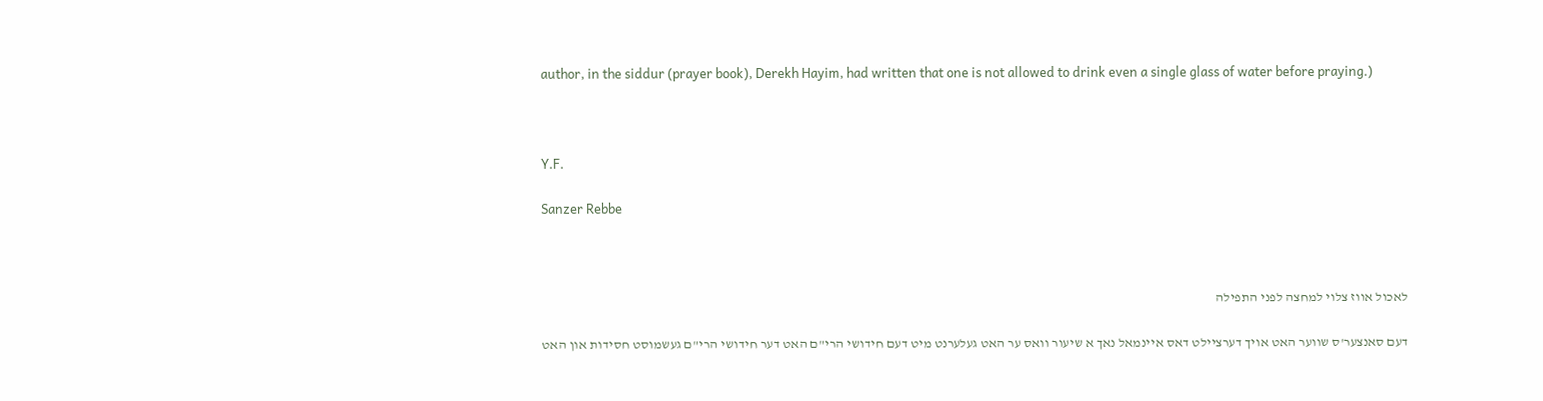author, in the siddur (prayer book), Derekh Hayim, had written that one is not allowed to drink even a single glass of water before praying.)



Y.F.

Sanzer Rebbe



לאכול אווז צלוי למחצה לפני התפילה

דעם סאנצער'ס שווער האט אויך דערציילט דאס איינמאל נאך א שיעור וואס ער האט געלערנט מיט דעם חידושי הרי"ם האט דער חידושי הרי"ם געשמוסט חסידות און האט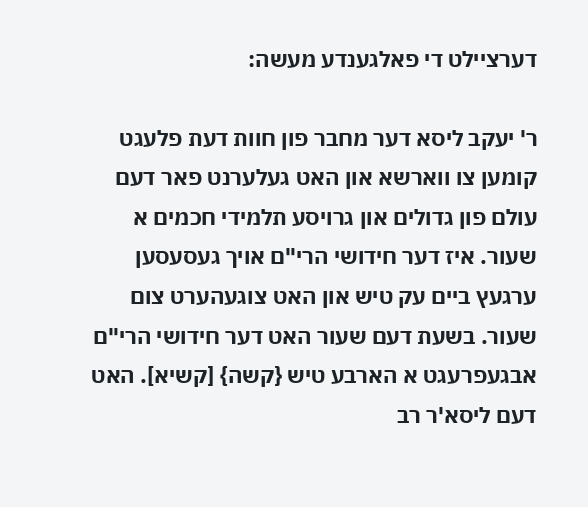דערציילט די פאלגענדע מעשה:

ר' יעקב ליסא דער מחבר פון חוות דעת פלעגט קומען צו ווארשא און האט געלערנט פאר דעם עולם פון גדולים און גרויסע תלמידי חכמים א שעור. איז דער חידושי הרי"ם אויך געסעסען ערגעץ ביים עק טיש און האט צוגעהערט צום שעור. בשעת דעם שעור האט דער חידושי הרי"ם אבגעפרעגט א הארבע טיש {קשה} [קשיא]. האט דעם ליסא'ר רב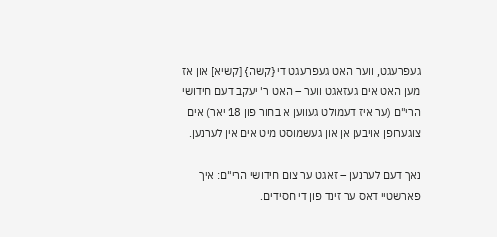געפרעגט, ווער האט געפרעגט די {קשה} [קשיא] און אז מען האט אים געזאגט ווער – האט ר' יעקב דעם חידושי הרי"ם (ער איז דעמולט געווען א בחור פון 18 יאר) אים צוגערופן אויבען אן און געשמוסט מיט אים אין לערנען.

נאך דעם לערנען – זאגט ער צום חידושי הרי"ם: איך פארשטיי דאס ער זינד פון די חסידים.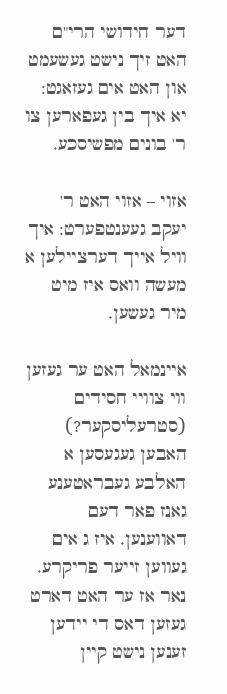דער חידושי הרי"ם האט זיך נישט געשעמט און האט אים געזאגט: יא איך בין געפארען צו ר' בונים מפשיסכע.

אזוי – אזוי האט ר' יעקב געענטפערט: איך וויל אייך דערציילען א מעשה וואס איז מיט מיר געשען.

איינמאל האט ער געזען ווי צוויי חסידים (סטרעליסקער?) האבען געגעסען א האלבע געבראטענע גאנז פאר דעם דאווענען. איז ג אים געווען זייער פריקרע. נאר אז ער האט דארט געזען דאס די יידען זענען נישט קיין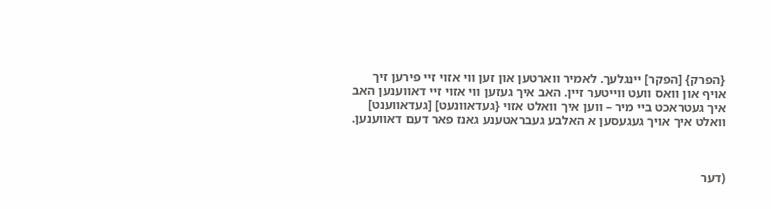{הפרק} [הפקר] יינגלעך. לאמיר ווארטען און זען ווי אזוי זיי פירען זיך אויף און וואס וועט ווייטער זיין. האב איך געזען ווי אזוי זיי דאווענען האב איך געטראכט ביי מיר – ווען איך וואלט אזוי {געדאוונעט] [געדאווענט] וואלט איך אויך געגעסען א האלבע געבראטענע גאנז פאר דעם דאווענען.



(דער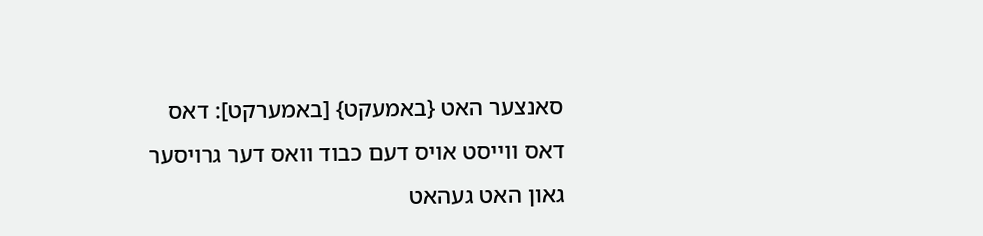סאנצער האט {באמעקט} [באמערקט]: דאס דאס ווייסט אויס דעם כבוד וואס דער גרויסער גאון האט געהאט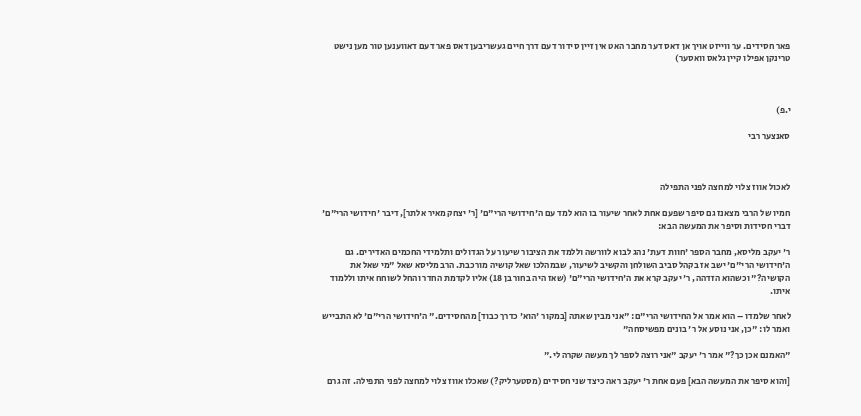פאר חסידים. ער ווייזט אויך אן דאס דער מחבר האט אין זיין סידור דעם דרך חיים געשריבען דאס פאר דעם דאווענען טור מען נישט טרינקן אפילו קיין גלאס וואסער)



י.פ)

סאנצער רבי



לאכול אווז צלוי למחצה לפני התפילה

חמיו של הרבי מצאנז גם סיפר שפעם אחת לאחר שיעור בו הוא למד עם ה'חידושי הרי"ם' [ר' יצחק מאיר אלתר], דיבר 'חידושי הרי"ם' דברי חסידות וסיפר את המעשה הבא:

ר' יעקב מליסא, מחבר הספר 'חוות דעת' נהג לבוא לוורשה וללמד את הציבור שיעור על הגדולים ותלמידי החכמים האדירים. גם ה'חידושי הרי"ם' ישב אז בקהל סביב השולחן והקשיב לשיעור, שבמהלכו שאל קושיה מורכבת. הרב מליסא שאל "מי שאל את הקושיה?" וכשהוא הזדהה, ר' יעקב קרא את ה'חידושי הרי"ם' (שאז היה בחור בן 18) אליו לקדמת החדר והחל לשוחח איתו וללמוד איתו.

לאחר שלמדו – הוא אמר אל החידושי הרי"ם: "אני מבין שאתה [במקור 'הוא' כדרך כבוד] מהחסידים." ה'חידושי הרי"ם' לא התבייש ואמר לו: "כן, אני נוסע אל ר' בונים מפשיסחה"

"האמנם אכן כך?" אמר ר' יעקב "אני רוצה לספר לך מעשה שקרה לי."

[והוא סיפר את המעשה הבא] פעם אחת ר' יעקב ראה כיצד שני חסידים (מסטערליק?) שאכלו אווז צלוי למחצה לפני התפילה. זה גרם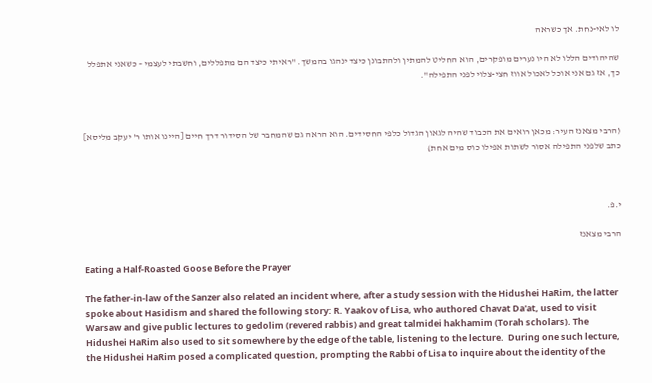לו לאי-נחת. אך כשראה

שהיהודים הללו לא היו נערים מופקרים, הוא החליט להמתין ולהתבונן כיצד ינהגו בהמשך. "ראיתי כיצד הם מתפללים, וחשבתי לעצמי – כשאני אתפלל כך, אז גם אני אוכל לאכול אווז חצי-צלוי לפני התפילה".



(הרבי מצאנז העיר: מכאן רואים את הכבוד שהיה לגאון הגדול כלפי החסידים. הוא הראה גם שהמחבר של הסידור דרך חיים [היינו אותו ר' יעקב מליסא] כתב שלפני התפילה אסור לשתות אפילו כוס מים אחת)



י.פ.

הרבי מצאנז

Eating a Half-Roasted Goose Before the Prayer

The father-in-law of the Sanzer also related an incident where, after a study session with the Hidushei HaRim, the latter spoke about Hasidism and shared the following story: R. Yaakov of Lisa, who authored Chavat Da'at, used to visit Warsaw and give public lectures to gedolim (revered rabbis) and great talmidei hakhamim (Torah scholars). The Hidushei HaRim also used to sit somewhere by the edge of the table, listening to the lecture.  During one such lecture, the Hidushei HaRim posed a complicated question, prompting the Rabbi of Lisa to inquire about the identity of the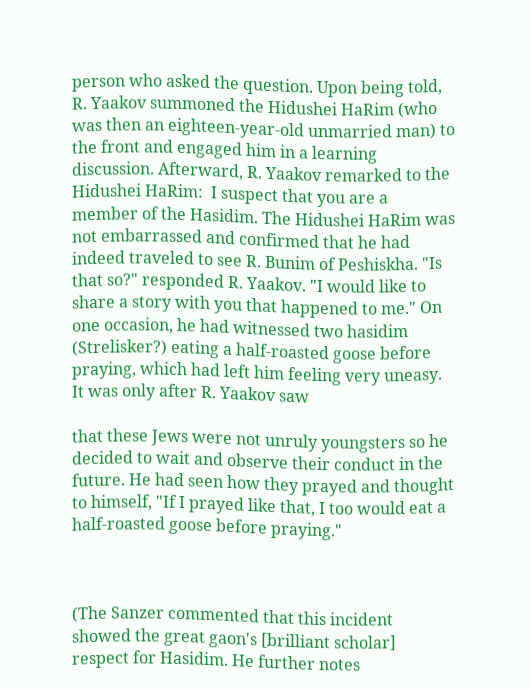person who asked the question. Upon being told, R. Yaakov summoned the Hidushei HaRim (who was then an eighteen-year-old unmarried man) to the front and engaged him in a learning discussion. Afterward, R. Yaakov remarked to the Hidushei HaRim:  I suspect that you are a member of the Hasidim. The Hidushei HaRim was not embarrassed and confirmed that he had indeed traveled to see R. Bunim of Peshiskha. "Is that so?" responded R. Yaakov. "I would like to share a story with you that happened to me." On one occasion, he had witnessed two hasidim (Strelisker?) eating a half-roasted goose before praying, which had left him feeling very uneasy. It was only after R. Yaakov saw

that these Jews were not unruly youngsters so he decided to wait and observe their conduct in the future. He had seen how they prayed and thought to himself, "If I prayed like that, I too would eat a half-roasted goose before praying."



(The Sanzer commented that this incident showed the great gaon's [brilliant scholar] respect for Hasidim. He further notes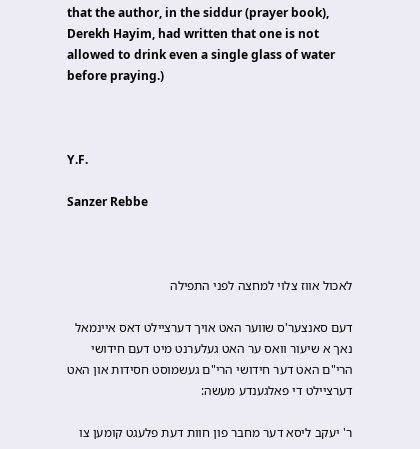that the author, in the siddur (prayer book), Derekh Hayim, had written that one is not allowed to drink even a single glass of water before praying.)



Y.F.

Sanzer Rebbe



לאכול אווז צלוי למחצה לפני התפילה

דעם סאנצער'ס שווער האט אויך דערציילט דאס איינמאל נאך א שיעור וואס ער האט געלערנט מיט דעם חידושי הרי"ם האט דער חידושי הרי"ם געשמוסט חסידות און האט דערציילט די פאלגענדע מעשה:

ר' יעקב ליסא דער מחבר פון חוות דעת פלעגט קומען צו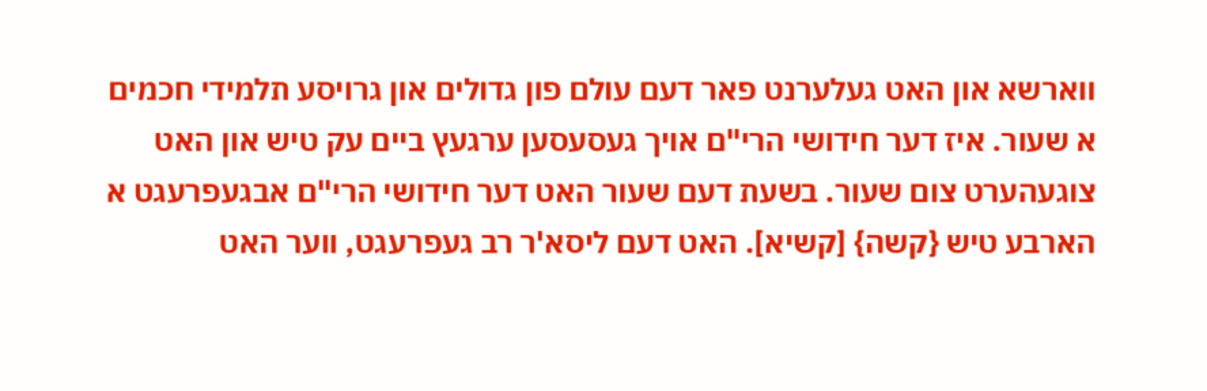ווארשא און האט געלערנט פאר דעם עולם פון גדולים און גרויסע תלמידי חכמים א שעור. איז דער חידושי הרי"ם אויך געסעסען ערגעץ ביים עק טיש און האט צוגעהערט צום שעור. בשעת דעם שעור האט דער חידושי הרי"ם אבגעפרעגט א הארבע טיש {קשה} [קשיא]. האט דעם ליסא'ר רב געפרעגט, ווער האט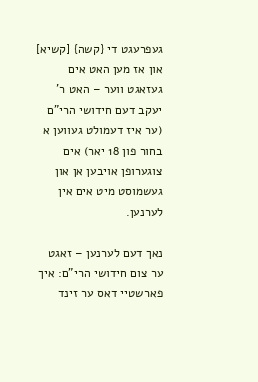געפרעגט די {קשה} [קשיא] און אז מען האט אים געזאגט ווער – האט ר' יעקב דעם חידושי הרי"ם (ער איז דעמולט געווען א בחור פון 18 יאר) אים צוגערופן אויבען אן און געשמוסט מיט אים אין לערנען.

נאך דעם לערנען – זאגט ער צום חידושי הרי"ם: איך פארשטיי דאס ער זינד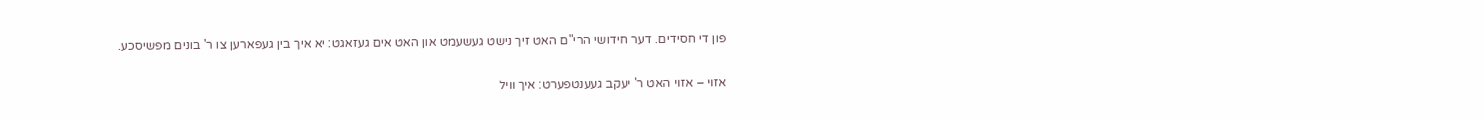פון די חסידים. דער חידושי הרי"ם האט זיך נישט געשעמט און האט אים געזאגט: יא איך בין געפארען צו ר' בונים מפשיסכע.

אזוי – אזוי האט ר' יעקב געענטפערט: איך וויל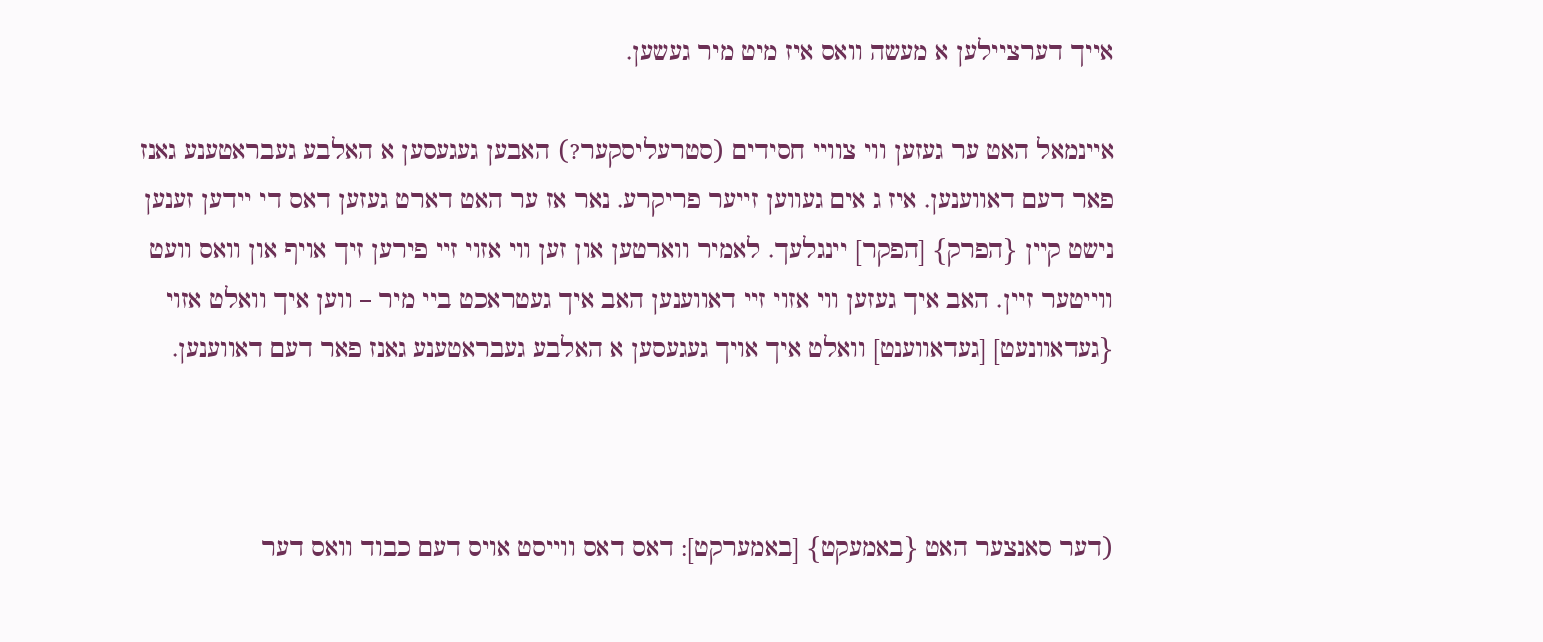אייך דערציילען א מעשה וואס איז מיט מיר געשען.

איינמאל האט ער געזען ווי צוויי חסידים (סטרעליסקער?) האבען געגעסען א האלבע געבראטענע גאנז פאר דעם דאווענען. איז ג אים געווען זייער פריקרע. נאר אז ער האט דארט געזען דאס די יידען זענען נישט קיין {הפרק} [הפקר] יינגלעך. לאמיר ווארטען און זען ווי אזוי זיי פירען זיך אויף און וואס וועט ווייטער זיין. האב איך געזען ווי אזוי זיי דאווענען האב איך געטראכט ביי מיר – ווען איך וואלט אזוי {געדאוונעט] [געדאווענט] וואלט איך אויך געגעסען א האלבע געבראטענע גאנז פאר דעם דאווענען.



(דער סאנצער האט {באמעקט} [באמערקט]: דאס דאס ווייסט אויס דעם כבוד וואס דער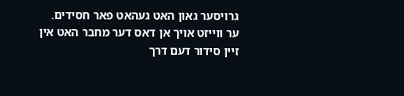גרויסער גאון האט געהאט פאר חסידים. ער ווייזט אויך אן דאס דער מחבר האט אין זיין סידור דעם דרך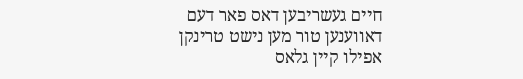חיים געשריבען דאס פאר דעם דאווענען טור מען נישט טרינקן אפילו קיין גלאס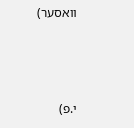וואסער)



י.פ)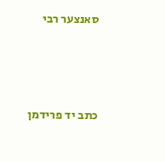סאנצער רבי



כתב יד פרידמן